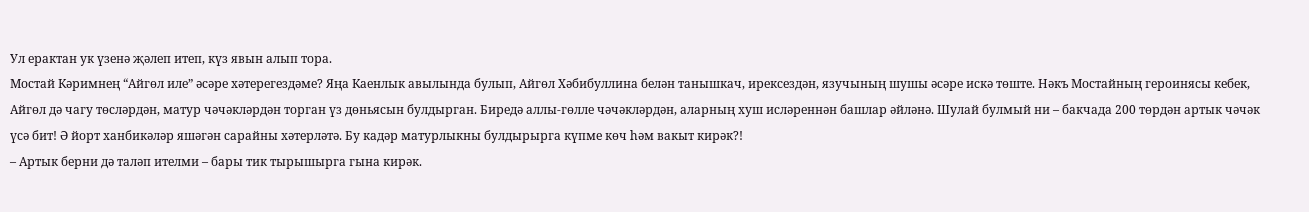Ул ерактан ук үзенә җәлеп итеп, күз явын алып тора.
Мостай Кәримнең “Айгөл иле” әсәре хәтерегездәме? Яңа Каенлык авылында булып, Айгөл Хәбибуллина белән танышкач, ирексездән, язучының шушы әсәре искә төште. Нәкъ Мостайның героинясы кебек, Айгөл дә чагу төсләрдән, матур чәчәкләрдән торган үз дөньясын булдырган. Биредә аллы-гөлле чәчәкләрдән, аларның хуш исләреннән башлар әйләнә. Шулай булмый ни – бакчада 200 төрдән артык чәчәк үсә бит! Ә йорт ханбикәләр яшәгән сарайны хәтерләтә. Бу кадәр матурлыкны булдырырга күпме көч һәм вакыт кирәк?!
– Артык берни дә таләп ителми – бары тик тырышырга гына кирәк.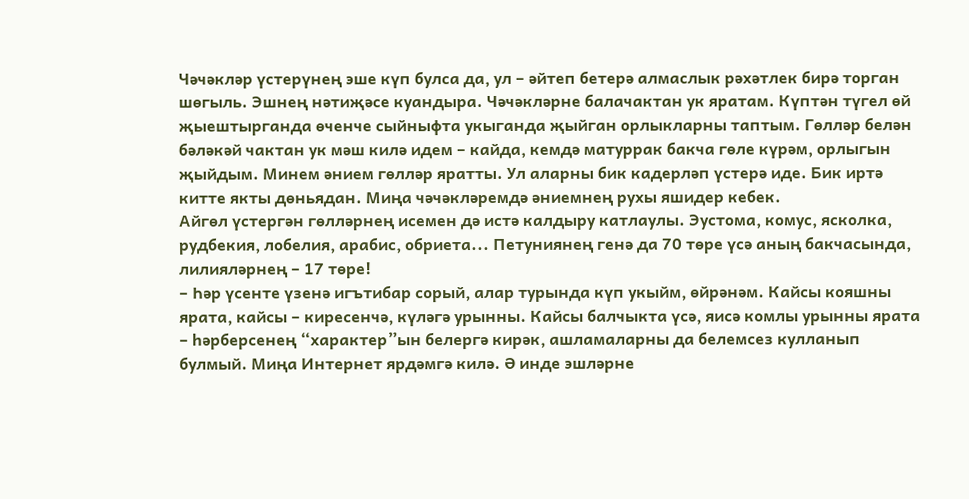Чәчәкләр үстерүнең эше күп булса да, ул – әйтеп бетерә алмаслык рәхәтлек бирә торган шөгыль. Эшнең нәтиҗәсе куандыра. Чәчәкләрне балачактан ук яратам. Күптән түгел өй җыештырганда өченче сыйныфта укыганда җыйган орлыкларны таптым. Гөлләр белән бәләкәй чактан ук мәш килә идем – кайда, кемдә матуррак бакча гөле күрәм, орлыгын җыйдым. Минем әнием гөлләр яратты. Ул аларны бик кадерләп үстерә иде. Бик иртә китте якты дөньядан. Миңа чәчәкләремдә әниемнең рухы яшидер кебек.
Айгөл үстергән гөлләрнең исемен дә истә калдыру катлаулы. Эустома, комус, ясколка, рудбекия, лобелия, арабис, обриета... Петуниянең генә да 70 төре үсә аның бакчасында, лилияләрнең – 17 төре!
– Һәр үсенте үзенә игътибар сорый, алар турында күп укыйм, өйрәнәм. Кайсы кояшны ярата, кайсы – киресенчә, күләгә урынны. Кайсы балчыкта үсә, яисә комлы урынны ярата – һәрберсенең “характер”ын белергә кирәк, ашламаларны да белемсез кулланып булмый. Миңа Интернет ярдәмгә килә. Ә инде эшләрне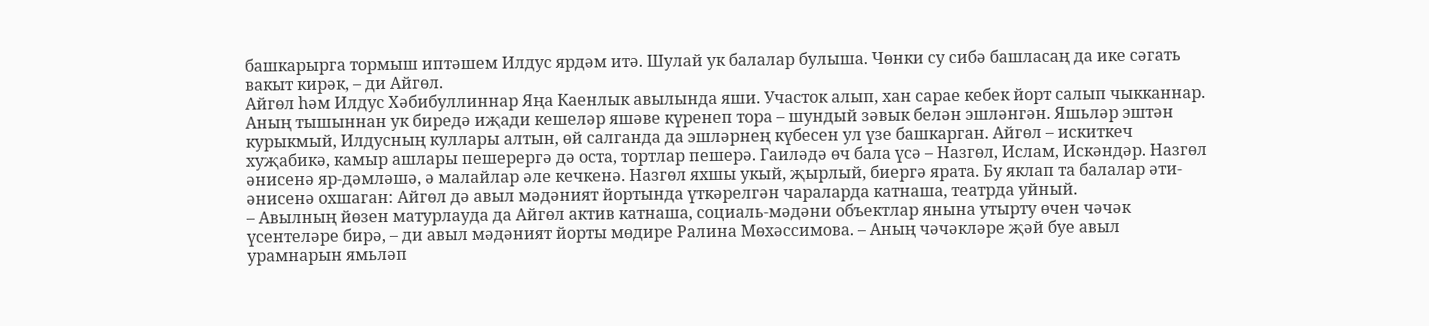башкарырга тормыш иптәшем Илдус ярдәм итә. Шулай ук балалар булыша. Чөнки су сибә башласаң да ике сәгать вакыт кирәк, – ди Айгөл.
Айгөл һәм Илдус Хәбибуллиннар Яңа Каенлык авылында яши. Участок алып, хан сарае кебек йорт салып чыкканнар. Аның тышыннан ук биредә иҗади кешеләр яшәве күренеп тора – шундый зәвык белән эшләнгән. Яшьләр эштән курыкмый, Илдусның куллары алтын, өй салганда да эшләрнең күбесен ул үзе башкарган. Айгөл – искиткеч хуҗабикә, камыр ашлары пешерергә дә оста, тортлар пешерә. Гаиләдә өч бала үсә – Назгөл, Ислам, Искәндәр. Назгөл әнисенә яр-дәмләшә, ә малайлар әле кечкенә. Назгөл яхшы укый, җырлый, биергә ярата. Бу яклап та балалар әти-әнисенә охшаган: Айгөл дә авыл мәдәният йортында үткәрелгән чараларда катнаша, театрда уйный.
– Авылның йөзен матурлауда да Айгөл актив катнаша, социаль-мәдәни объектлар янына утырту өчен чәчәк үсентеләре бирә, – ди авыл мәдәният йорты мөдире Ралина Мөхәссимова. – Аның чәчәкләре җәй буе авыл урамнарын ямьләп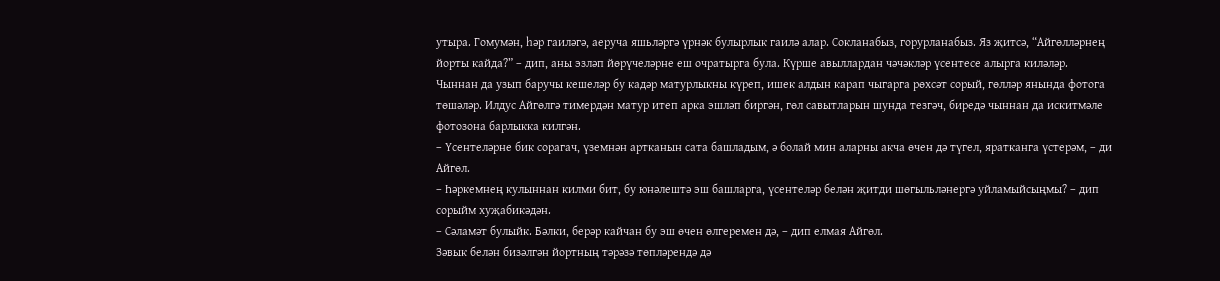утыра. Гомумән, һәр гаиләгә, аеруча яшьләргә үрнәк булырлык гаилә алар. Сокланабыз, горурланабыз. Яз җитсә, “Айгөлләрнең йорты кайда?” – дип, аны эзләп йөрүчеләрне еш очратырга була. Күрше авыллардан чәчәкләр үсентесе алырга киләләр.
Чыннан да узып баручы кешеләр бу кадәр матурлыкны күреп, ишек алдын карап чыгарга рөхсәт сорый, гөлләр янында фотога төшәләр. Илдус Айгөлгә тимердән матур итеп арка эшләп биргән, гөл савытларын шунда тезгәч, биредә чыннан да искитмәле фотозона барлыкка килгән.
– Үсентеләрне бик сорагач, үземнән артканын сата башладым, ә болай мин аларны акча өчен дә түгел, яратканга үстерәм, – ди Айгөл.
– Һәркемнең кулыннан килми бит, бу юнәлештә эш башларга, үсентеләр белән җитди шөгыльләнергә уйламыйсыңмы? – дип сорыйм хуҗабикәдән.
– Сәламәт булыйк. Бәлки, берәр кайчан бу эш өчен өлгеремен дә, – дип елмая Айгөл.
Зәвык белән бизәлгән йортның тәрәзә төпләрендә дә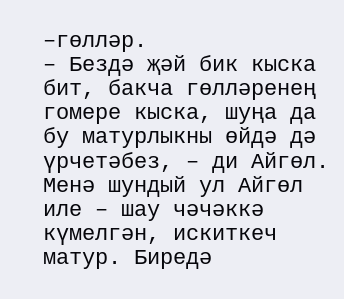–гөлләр.
– Бездә җәй бик кыска бит, бакча гөлләренең гомере кыска, шуңа да бу матурлыкны өйдә дә үрчетәбез, – ди Айгөл.
Менә шундый ул Айгөл иле – шау чәчәккә күмелгән, искиткеч матур. Биредә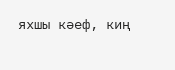яхшы кәеф, киң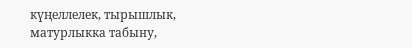күңеллелек, тырышлык, матурлыкка табыну,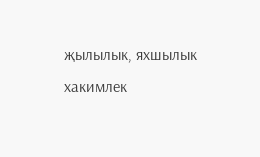җылылык, яхшылык хакимлек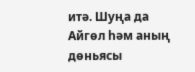итә. Шуңа да Айгөл һәм аның дөньясы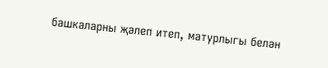башкаларны җәлеп итеп, матурлыгы белән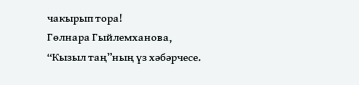чакырып тора!
Гөлнара Гыйлемханова,
“Кызыл таң”ның үз хәбәрчесе.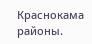Краснокама районы.